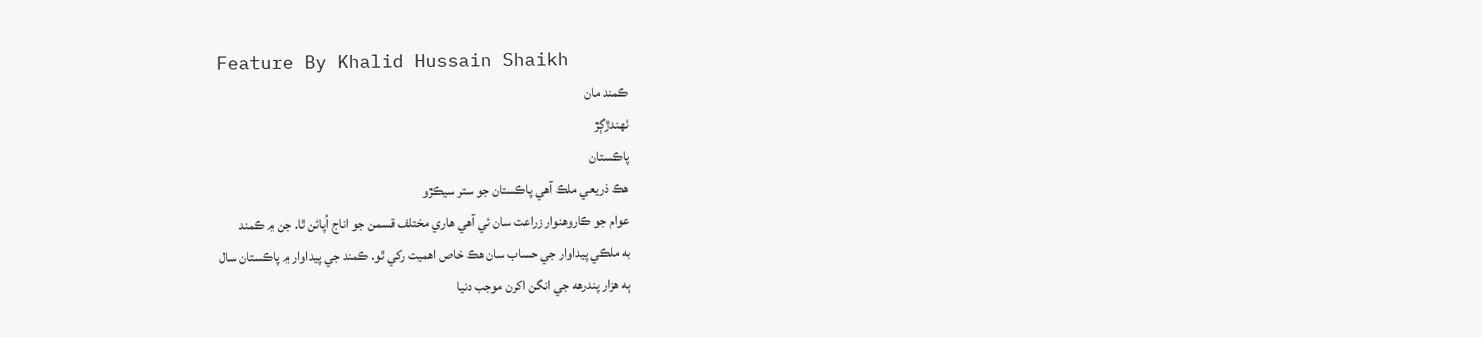Feature By Khalid Hussain Shaikh
ڪمند مان
ٺهندڙڳڙ
پاڪستان
هڪ ذريعي ملڪ آهي پاڪستان جو ستر سيڪڙو
عوام جو ڪاروهنوار زراعت سان ئي آهي هاري مختلف قسمن جو اناج اُپائن ٿا. جن ۾ ڪمند
به ملڪي پيداوار جي حساب سان هڪ خاص اهميت رکي ٿو. ڪمند جي پيداوار ۾ پاڪستان سال
ٻه هزار پندرهه جي انگن اکرن موجب دنيا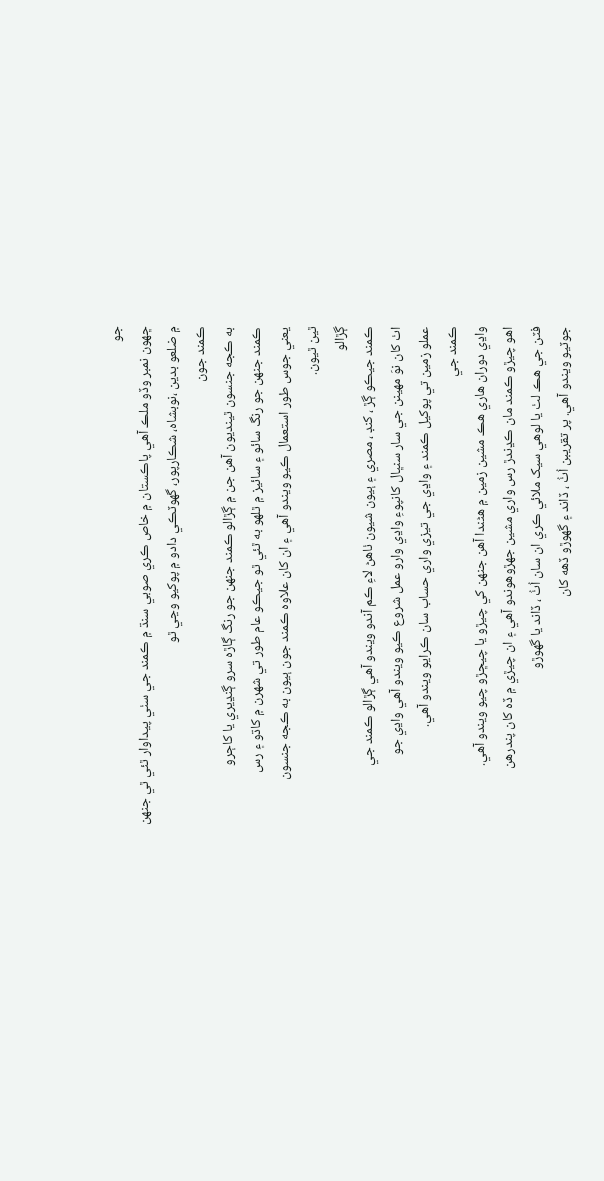جو
ڇهون نمبر وڏو ملڪ آهي پاڪستان ۾ خاص ڪري صوبي سنڌ ۾ ڪمند جي سٺي پيداوار ٿئي ٿي جنهن
۾ ضلعو بدين ،نوبشاه، شڪارپور، گهوٽڪي دادو ۾ پوکيو وڃي ٿو
ڪمند جون
به ڪجه جنسون ٿينديون آهن جن ۾ ڳڙالو ڪمند جنهن جو رنگ ڳاڙه سرو ڳنڍيري يا کاڄرو
ڪمند جنهن جو رنگ سائو ۽ سائيز ۾ ٿلهو به ٿئي ٿو جيڪو عام طور تي شهرن ۾ کاڌو ۽ رس
يعني جوس طور استعمال ڪيو ويندو آهي ۽ ان کان علاوه ڪمند جون ٻيون به ڪجه جنسون
ٿين ٿيون.
ڳڙالو
ڪمند جيڪو ڳڙ ، کنڊ ، مصري ۽ ٻيون شيون ٺاهڻ لاءِ ڪم آندو ويندو آهي ڳڙالو ڪمند جي
اٺ کان نوَ مهينن جي سار سنڀال کانپوءِ واڍي وارو عمل شروع ڪيو ويندو آهي واڍي جو
عملو زمين تي پوکيل ڪمند ۽ واڍي جي تيزي واري حساب سان ڪرايو ويندو آهي.
ڪمند جي
واڍي دوران هاري هڪ مشين زمين ۾ هڻندا آهن جنهن کي چيڙو يا چيڇڙو چيو ويندو آهي.
اهو چيڙو ڪمند مان ڪڍندڙ رس واري مشين جهڙوهوندو آهي ۽ ان چيڙي ۾ ڏه کان پندرهن
فٽن جي هڪ لٺ يا لوهي سيک ملائي ڪري ان سان اُٺُ ، ڏاند يا گهوڙو
جوٽيو ويندو آهي. پر تقريبن اُٺُ ، ڏاند ۽ گهوڙو ڏهه کان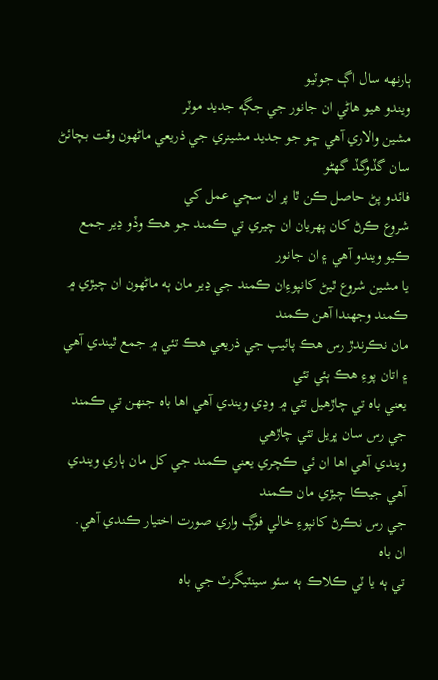ٻارنهه سال اڳ جوٽيو
ويندو هيو هاڻي ان جانور جي جڳه جديد موٽر
مشين والاري آهي ڇو جو جديد مشينري جي ذريعي ماڻهون وقت بچائڻ سان گڏوگڏ گهڻو
فائدو پڻ حاصل ڪن ٿا پر ان سڄي عمل کي
شروع ڪرڻ کان پهريان ان چيري تي ڪمند جو هڪ وڏو ڍير جمع ڪيو ويندو آهي ۽ ان جانور
يا مشين شروع ٿيڻ کانپوءِان ڪمند جي ڍير مان ٻه ماڻهون ان چيڙي ۾ ڪمند وجهندا آهن ڪمند
مان نڪرندڙ رس هڪ پائيپ جي ذريعي هڪ تئي ۾ جمع ٿيندي آهي ۽ اتان پوءِ هڪ ٻئي تئي
يعني باه تي چاڙهيل تئي ۾ وڍي ويندي آهي اها باه جنهن تي ڪمند جي رس سان ڀريل تئي چاڙهي
ويندي آهي اها ان ئي ڪچري يعني ڪمند جي کل مان ٻاري ويندي آهي جيڪا چيڙي مان ڪمند
جي رس نڪرڻ کانپوءِ خالي فوڳ واري صورت اختيار ڪندي آهي.
ان باه
تي ٻه يا ٽي ڪلاڪ ٻه سئو سينٽيگرٽ جي باه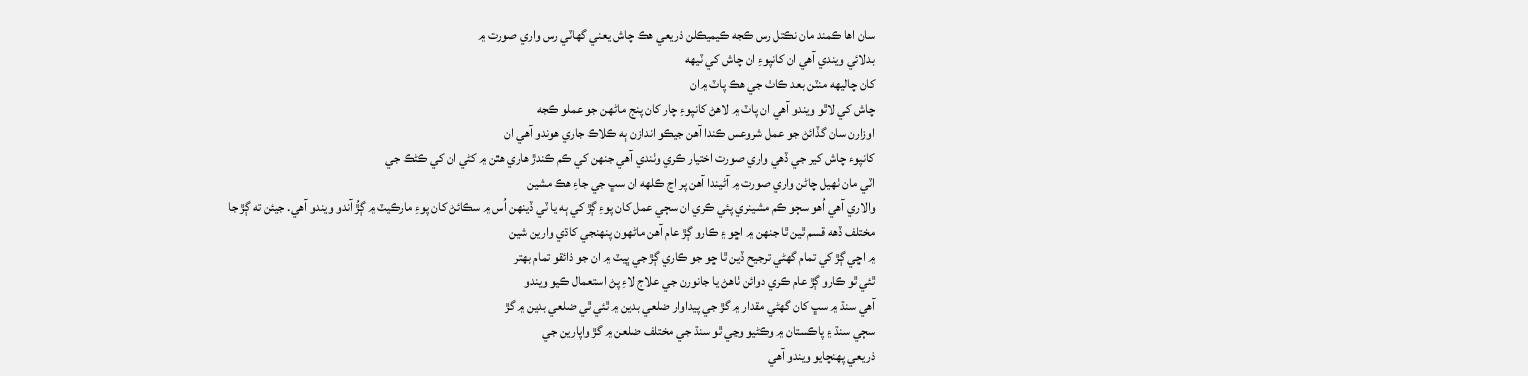سان اها ڪمند مان نڪتل رس ڪجه ڪيميڪلن ذريعي هڪ چاش يعني گھاٽي رس واري صورت ۾
بدلائي ويندي آهي ان کانپوءِ ان چاش کي ٽيهه
کان چاليهه منٽن بعد ڪاٺ جي هڪ پاٽ ۾ان
چاش کي لاٿو ويندو آهي ان پاٽ ۾ لاهڻ کانپوءِ چار کان پنج ماڻهن جو عملو ڪجه
اوزارن سان گڏائڻ جو عمل شروعس ڪندا آهن جيڪو اندازن ٻه ڪلاڪ جاري هوندو آهي ان
کانپوء چاش کير جي ڏهي واري صورت اختيار ڪري وٺندي آهي جنهن کي ڪم ڪندڙ هاري هٿن ۾ کڻي ان کي ڪڻڪ جي
اٽي مان ٺهيل چاڻن واري صورت ۾ آڻيندا آهن پر اڃ ڪلهه ان سڀ جي جاءِ هڪ مشين
والاري آهي اُهو سڄو ڪم مشينري پئي ڪري ان سڄي عمل کان پوءِ ڳڙ کي ٻه يا ٽي ڏينهن اُس ۾ سڪائڻ کان پوءِ مارڪيٽ ۾ ڳڙُ آندو ويندو آهي. جيئن ته ڳڙ جا
مختلف ڏهه قسم ٿين ٿا جنهن ۾ اڇو ۽ ڪارو ڳڙ عام آهن ماڻهون پنهنجي کاڌي وارين شين
۾ اڇي ڳڙ کي تمام گهڻي ترجيح ڏين ٿا ڇو جو ڪاري ڳڙ جي ڀيٽ ۾ ان جو ذائقو تمام بهتر
ٿئي ٿو ڪارو ڳڙ عام ڪري دوائن ٺاهڻ يا جانورن جي علاج لاءِ پڻ استعمال ڪيو ويندو
آهي سنڌ ۾ سڀ کان گهڻي مقدار ۾ گڙ جي پيداوار ضلعي بدين ۾ ٿئي ٿي ضلعي بدين ۾ گڙ
سڄي سنڌ ۽ پاڪستان ۾ وڪڻيو وڃي ٿو سنڌ جي مختلف ضلعن ۾ گڙ واپارين جي
ذريعي پهنچايو ويندو آهي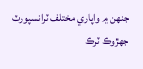جنهن ۾ واپاري مختلف ٽرانسپورٽ جهڙوڪ ٽرڪ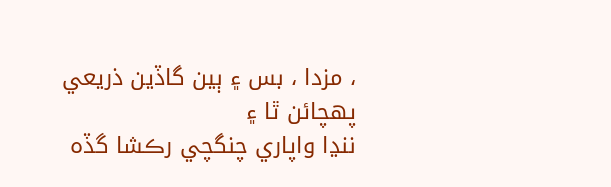، مزدا ، بس ۽ ٻين گاڏين ذريعي پهچائن ٿا ۽
ننڍا واپاري چنگچي رڪشا گڏه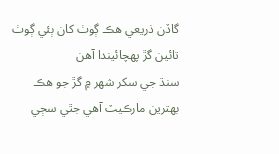گاڏن ذريعي هڪ ڳوٺ کان ٻئي ڳوٺ تائين گڙ پهچائيندا آهن
سنڌ جي سکر شهر ۾ گڙ جو هڪ بهترين مارڪيٽ آهي جٿي سڄي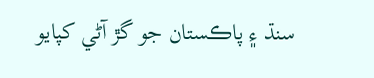سنڌ ۽ پاڪستان جو گڙ آڻي کپايو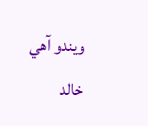ويندو آهي
خالد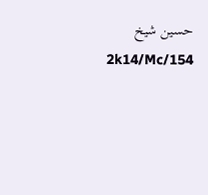حسين شيخ
2k14/Mc/154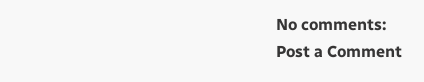No comments:
Post a Comment